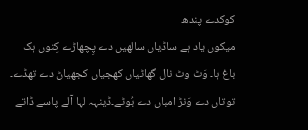کوکدے پندھ
میکوں یاد ہے ساڈیاں سالھیں دے پِچھاڑے کِنوں ہک باغ ہا۔ وَٹ وٹ نال گھاٹیاں کھجیاں کجھیاڻ دے تھڈے۔ توتاں دے وَنڑ امباں دے بُوٹے۔ڈینہہ لہا آلے پاسے ڈاتے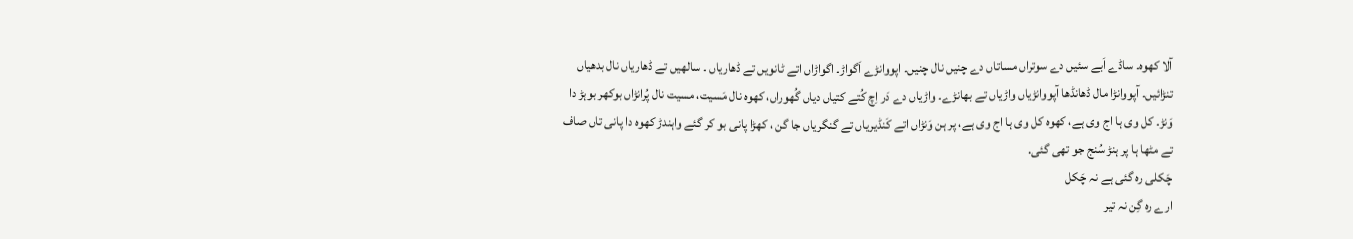آلا کھوہ۔ ساڈے اَبے سئیں دے سوتراں مساتاں دے چنیں نال چنیں۔ اپووانڑے اَگواڑ۔ اگواڑاں اتے ٹانویں تے ڈھاریاں ۔ سالھیں تے ڈھاریاں نال بدھیاں تنڑائیں۔ آپووانڑا مال ڈھانڈھا آپووانڑیاں واڑیاں تے بھانڑے۔ واڑیاں دے دَر اِچ کُتے کتیاں دیاں گُھوراں، کھوہ نال مَسیت، مسیت نال پُرانڑاں بوکھر بوہڑ دا وَنڑ۔ کل وی ہا اج وی ہے، کھوہ کل وی ہا اج وی ہے، پر ہن وَنڑاں اتے کَنڈیریاں تے گنگریاں جا گن ، کھڑا پانی بو کر گئے واہندڑ کھوہ دا پانی تاں صاف تے مٹھا ہا پر ہنڑ سُنج جو تھی گئی.
چَکلی رہ گئی ہے نہ چَکل
ارے رہ گِن نہ تیر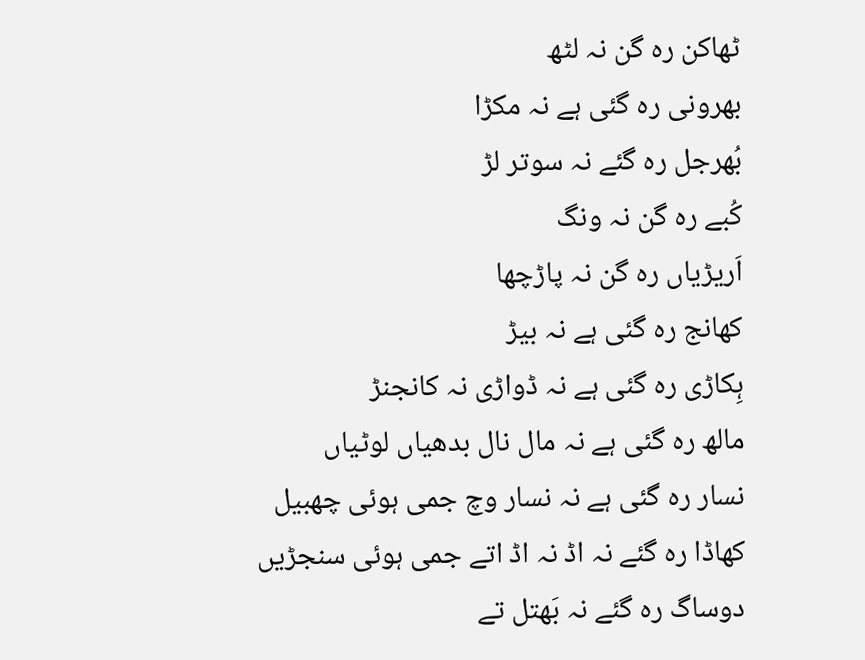ٹھاکن رہ گن نہ لٹھ
بھرونی رہ گئی ہے نہ مکڑا
بُھرجل رہ گئے نہ سوتر لڑ
کُبے رہ گن نہ ونگ
اَریڑیاں رہ گن نہ پاڑچھا
کھانج رہ گئی ہے نہ بیڑ
ہِکاڑی رہ گئی ہے نہ ڈواڑی نہ کانجنڑ
مالھ رہ گئی ہے نہ مال نال بدھیاں لوٹیاں
نسار رہ گئی ہے نہ نسار وچ جمی ہوئی چھبیل
کھاڈا رہ گئے نہ اڈ نہ اڈ اتے جمی ہوئی سنجڑیں
دوساگ رہ گئے نہ بَھتل تے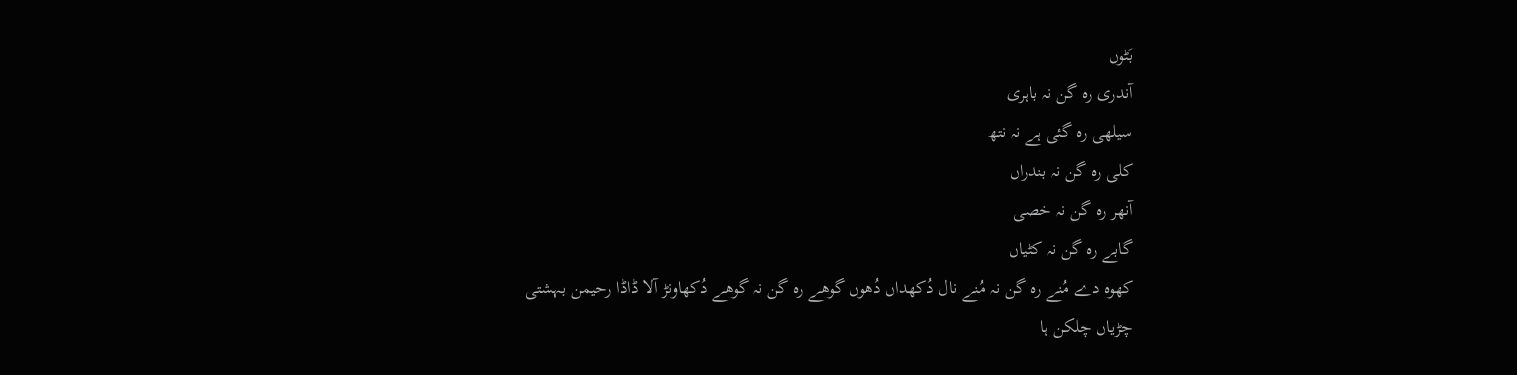بَٹوں
آندری رہ گن نہ باہری
سیلھی رہ گئی ہے نہ نتھ
کلی رہ گن نہ بندراں
آنھر رہ گن نہ خصی
گابے رہ گن نہ کٹیاں
کھوہ دے مُنے رہ گن نہ مُنے نال دُکھداں دُھوں گوھے رہ گن نہ گوھے دُکھاونڑ آلا ڈاڈا رحیمن بہشتی
چڑیاں چلکن ہا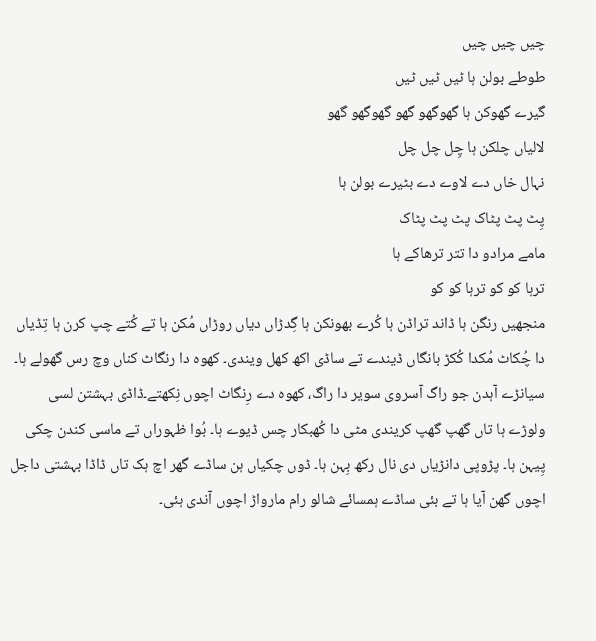چیں چیں چیں
طوطے بولن ہا ٹیں ٹیں ٹیں
گیرے گھوکن ہا گھوگھو گھو گھوگھو گھو
لالیاں چلکن ہا چِل چل چل
نہال خاں دے لاوے دے بٹیرے بولن ہا
پِٹ پٹ پٹاک پٹ پٹ پٹاک
مامے مرادو دا تتر ترھاکے ہا
ترہا کو کو ترہا کو کو
منجھیں رنگن ہا ڈاند تراڈن ہا کُرے بھونکن ہا گِدڑاں دیاں روڑاں مُکن ہا تے کُتے چپ کرن ہا تِڈیاں دا چُکاٹ مُکدا کُکڑ بانگاں ڈیندے تے ساڈی اکھ کھل ویندی۔ کھوہ دا رنگاٹ کناں وچ رس گھولے ہا۔ سیانڑے آہدن جو راگ آسروی سویر دا راگ، کھوہ دے رِنگاٹ اچوں نِکھتے۔ڈاڈی بہشتن لسی ولوڑے ہا تاں گھپ گھپ کریندی مٹی دا کُھبکار چس ڈیوے ہا۔ بُوا ظہوراں تے ماسی کندن چکی پِیہن ہا۔ پڑوپی دانڑیاں دی نال رکھ بِہن ہا۔ ڈوں چکیاں ہن ساڈے گھر اچ ہک تاں ڈاڈا بہشتی داجل اچوں گھن آیا ہا تے بئی ساڈے ہمسائے شالو رام مارواڑ اچوں آندی ہئی۔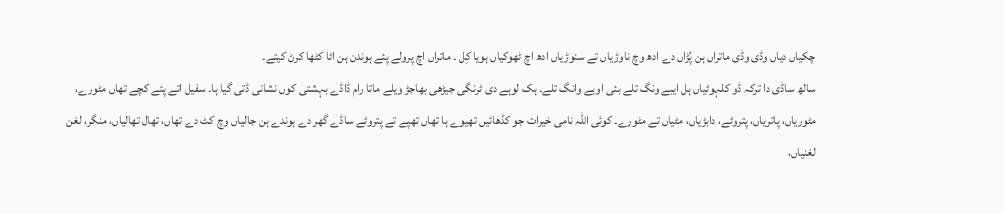چکیاں دیاں وڈی وڈی ماتراں ہن پُڑاں دے ادھ وچ ناوڑیاں تے سنوڑیاں ادھ اچ ٹھوکیاں ہویا کِل ۔ ماتراں اچ پرولے پئے ہوندن ہن اٹا کٹھا کرڻ کیتے۔
سالھ ساڈی دا ترکہ ڈو کلہوٹیاں ہل ایبے ونگ تلے بئی اوبے وانگ تلے۔ ہک لوہے دی ٹرنگی جیڑھی بھاجڑ ویلے ماتا رام ڈاڈے بہشتی کوں نشانی ڈتی گیا ہا۔ سفیل اتے پئے کچے تھاں مٹورے، مٹوریاں، پاتریاں، پتروٹے، دابڑیاں، مٹیاں تے مٹورے۔ کوئی اللہ نامی خیرات جو کڈھائیں تھیوے ہا تھاں تھپے تے پتروٹے ساڈے گھر دے ہوندے ہن جالیاں وچ کٹ دے تھاں، تھال تھالیاں، منگر، لغن لغنیاں،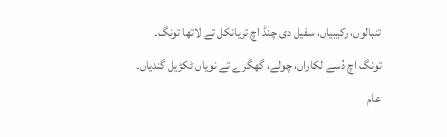تنبالوں، رکیبیاں، سفیل دی چنڈ اچ تریانکل تے لاتھا تونگ۔ تونگ اچ دُسے لکاراں، چولے، گھگرے تے نویاں ٹکڑیل گندیاں۔ عام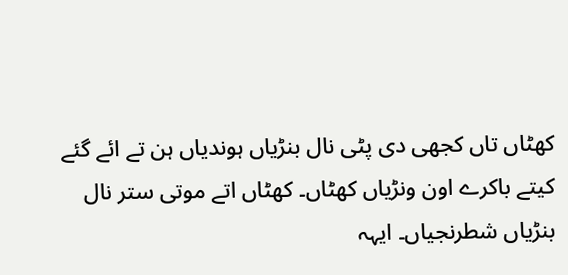کھٹاں تاں کجھی دی پٹی نال بنڑیاں ہوندیاں ہن تے ائے گئے کیتے باکرے اون ونڑیاں کھٹاں۔ کھٹاں اتے موتی ستر نال بنڑیاں شطرنجیاں۔ ایہہ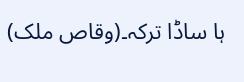ہا ساڈا ترکہ۔(وقاص ملک)